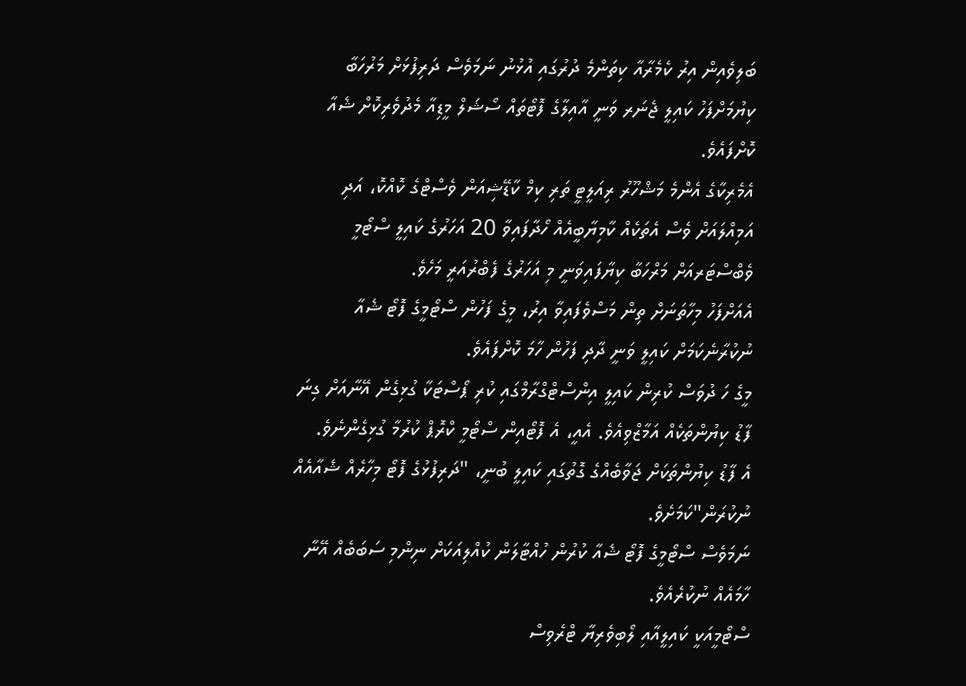ބަލިވެއިން އިރު ކެމެރާއާ ކިތަންމެ ދުރުގައި އުޅުނު ނަމަވެސް ދަރިފުޅަށް މަރުހަބާ ކިޔުމަށްފަހު ކައިލީ ޖެނަރ ވަނީ އާއިލާގެ ފޮޓޯތައް ސޯޝަލް މީޑިއާ މެދުވެރިކޮށް ޝެއާ ކޮށްފައެވެ.
އެމެރިކާގެ އެންމެ މަޝްހޫރު ރިއަލީޓީ ތަރި ކިމް ކާޑޭޝިއަން ވެސްޓްގެ ކޮއްކޮ، އަދި އަމިއްލައަށް ވެސް އެތަކެއް ކާމިޔާބީއެއް ހޯދާފައިވާ 20 އަހަރުގެ ކައިލީ ސްޓޯމީ ވެބްސްޓަރއަށް މަރްހަބާ ކިޔާފައިވަނީ މި އަހަރުގެ ފެބްރުއަރީ މަހެވެ.
އެއަށްފަހު މިހާތަނަށް ތިން މަސްވެފައިވާ އިރު، މީގެ ފަހުން ސްޓޯމީގެ ފޮޓޯ ޝެއާ ނުކުރާނެކަމަށް ކައިލީ ވަނީ ދާދި ފަހުން ހާމަ ކޮށްފައެވެ.
މީގެ ހަ ދުވަސް ކުރިން ކައިލީ އިންސްޓްގްރާމްގައި ކުރި ޕޯސްޓަކާ ގުޅިގެން އޭނާއަށް ގިނަ ފާޑު ކިޔުންތަކެއް އަމާޒްވިއެވެ. އެއީ، އެ ފޮޓޯއިން ސްޓޯމީ ކްރޮޕް ކުރުމާ ގުޅިގެންނެވެ.
އެ ފާޑު ކިޔުންތަކަށް ޖަވާބެއްގެ ގޮތުގައި ކައިލީ ބުނީ، "ދަރިފުޅުގެ ފޮޓޯ މިހާރެއް ޝެއާއެއް ނުކުރަން"ކަމަށެވެ.
ނަމަވެސް ސްޓޯމީގެ ފޮޓޯ ޝެއާ ކުރުން ހުއްޓާލަން ކުއްލިއަކަށް ނިންމި ސަބަބެއް އޭނާ ހާމައެއް ނުކުރެއެވެ.
ސްޓޯމީއަކީ ކައިލީއާއި ލޯބިވެރިޔާ ޓްރެވިސް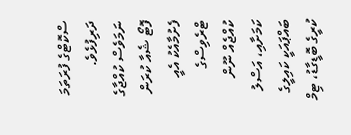ސްކޮޓްގެ ފުރަތަމަ ދަރިފުޅެވެ. ނަމަވެސް ކުއްޖާގެ ފޮޓޯ ޝެއާ ކުރަން ފެށުމާއެކު އެއީ ޓްރެވިސްގެ ކުއްޖެއް ނޫން ކަމަށާއި، އަސްލު ބައްޕައަކީ ކައިލީގެ ކުރީގެ ބޮޑީގާޑު، ޓިމް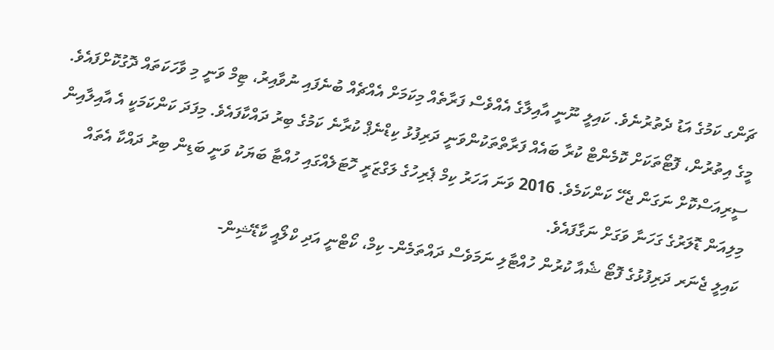ޗަންގ ކަމުގެ އަޑު ދެތުރުނެވެ. ކައިލީ ނޫނީ އާއިލާގެ އެއްވެސް ފަރާތެއް މިކަމަށް އެއްޗެއް ބުނެފައި ނުވާއިރު، ޓިމް ވަނީ މި ވާހަކަތައް ދޮގުކޮށްފައެވެ.
މީގެ އިތުރުން، ފޮޓޯތަކަށް ކޮމެންޓް ކުރާ ބައެއް ފަރާތްތަކުންވަނީ ދަރިފުޅު ކިޑްނެޕް ކުރާނެ ކަމުގެ ބިރު ދައްކާފައެވެ. މިފަދަ ކަންކަމަކީ އެ އާއިލާއިން ސީރިއަސްކޮށް ނަގަން ޖެހޭ ކަންކަމެވެ. 2016 ވަނަ އަހަރު ކިމް ޕެރިހުގެ ލަގްޒަރީ ހޮޓަލެއްގައި ހުއްޓާ ބަޔަކު ވަނީ ބަޑިން ބިރު ދައްކާ އެތައް މިލިއަން ޑޮލަރުގެ ގަހަނާ ވަގަށް ނަގާފައެވެ.
ކައިލީ ޖެނަރ ދަރިފުޅުގެ ފޮޓޯ ޝެއާ ކުރުން ހުއްޓާލި ނަމަވެސް ދައްތަމެން- ކިމް، ކޯޓްނީ އަދި ކްލޯއީ ކާޑޭޝިން-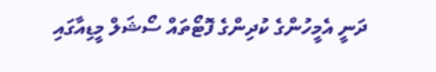ދަނީ އެމީހުންގެ ކުދިންގެ ފޮޓޯތައް ސޯޝަލް މީޑިއާގައި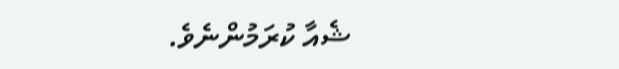ޝެއާ ކުރަމުންނެވެ.